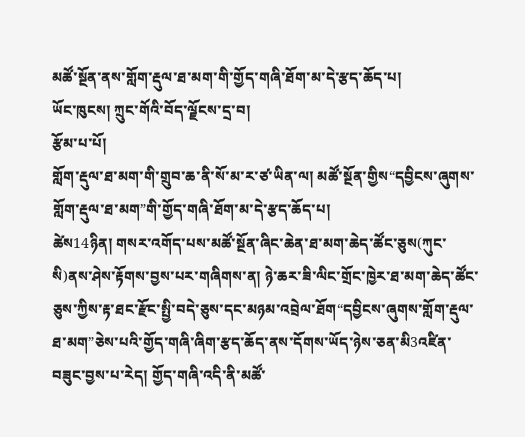མཚོ་སྔོན་ནས་གློག་རྡུལ་ཐ་མག་གི་གྱོད་གཞི་ཐོག་མ་དེ་རྩད་ཆོད་པ།
ཡོང་ཁུངས། ཀྲུང་གོའི་བོད་ལྗོངས་དྲ་བ།
རྩོམ་པ་པོ།
གློག་རྡུལ་ཐ་མག་གི་གྲུབ་ཆ་ནི་སོ་མ་ར་ཙ་ཡིན་ལ། མཚོ་སྔོན་གྱིས“དབྱིངས་ཞུགས་གློག་རྡུལ་ཐ་མག”གི་གྱོད་གཞི་ཐོག་མ་དེ་རྩད་ཆོད་པ།
ཚེས14ཉིན། གསར་འགོད་པས་མཚོ་སྔོན་ཞིང་ཆེན་ཐ་མག་ཆེད་ཚོང་ཅུས(ཀུང་སི)ནས་ཤེས་རྟོགས་བྱས་པར་གཞིགས་ན། ཉེ་ཆར་ཟི་ལིང་གྲོང་ཁྱེར་ཐ་མག་ཆེད་ཚོང་ཅུས་ཀྱིས་རྟ་ཐང་རྫོང་སྤྱི་བདེ་ཅུས་དང་མཉམ་འབྲེལ་ཐོག“དབྱིངས་ཞུགས་གློག་རྡུལ་ཐ་མག”ཅེས་པའི་གྱོད་གཞི་ཞིག་རྩད་ཆོད་ནས་དོགས་ཡོད་ཉེས་ཅན་མི3འཛིན་བཟུང་བྱས་པ་རེད། གྱོད་གཞི་འདི་ནི་མཚོ་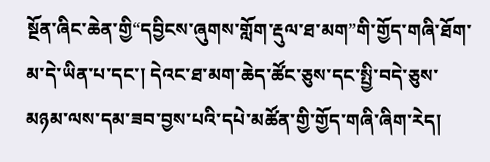སྔོན་ཞིང་ཆེན་གྱི“དབྱིངས་ཞུགས་གློག་རྡུལ་ཐ་མག”གི་གྱོད་གཞི་ཐོག་མ་དེ་ཡིན་པ་དང་། དེའང་ཐ་མག་ཆེད་ཚོང་ཅུས་དང་སྤྱི་བདེ་ཅུས་མཉམ་ལས་དམ་ཟབ་བྱས་པའི་དཔེ་མཚོན་གྱི་གྱོད་གཞི་ཞིག་རེད།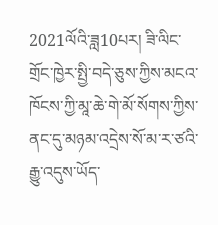2021ལོའི་ཟླ10པར། ཟི་ལིང་གྲོང་ཁྱེར་སྤྱི་བདེ་ཅུས་ཀྱིས་མངའ་ཁོངས་ཀྱི་མཱ་ཆེ་གེ་མོ་སོགས་ཀྱིས་ནང་དུ་མཉམ་འདྲེས་སོ་མ་ར་ཙའི་རྒྱུ་འདུས་ཡོད་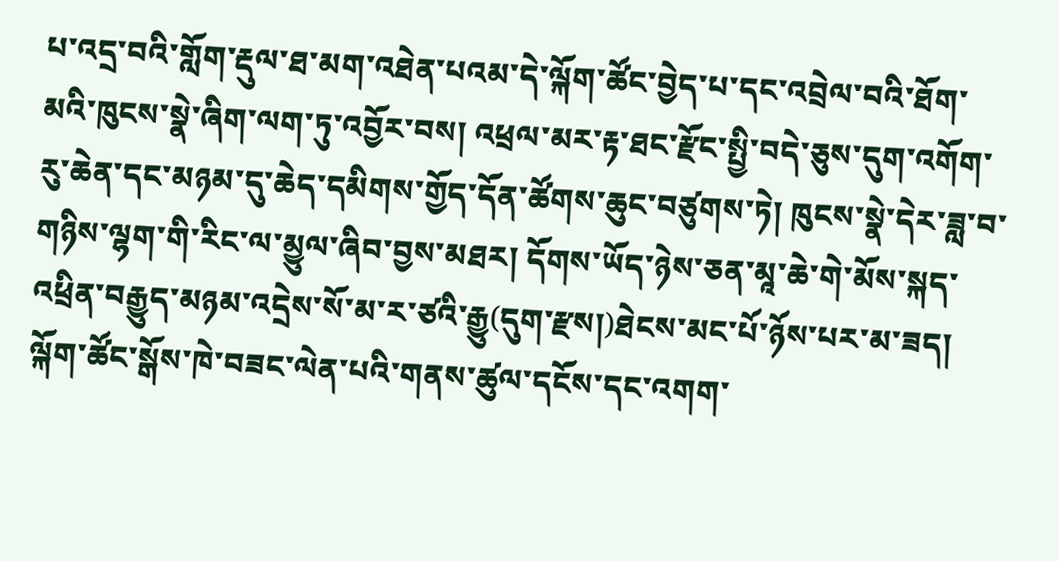པ་འདྲ་བའི་གློག་རྡུལ་ཐ་མག་འཐེན་པའམ་དེ་ལྐོག་ཚོང་བྱེད་པ་དང་འབྲེལ་བའི་ཐོག་མའི་ཁུངས་སྣེ་ཞིག་ལག་ཏུ་འབྱོར་བས། འཕྲལ་མར་རྟ་ཐང་རྫོང་སྤྱི་བདེ་ཅུས་དུག་འགོག་རུ་ཆེན་དང་མཉམ་དུ་ཆེད་དམིགས་གྱོད་དོན་ཚོགས་ཆུང་བཙུགས་ཏེ། ཁུངས་སྣེ་དེར་ཟླ་བ་གཉིས་ལྷག་གི་རིང་ལ་མྱུལ་ཞིབ་བྱས་མཐར། དོགས་ཡོད་ཉེས་ཅན་མཱ་ཆེ་གེ་མོས་སྐད་འཕྲིན་བརྒྱུད་མཉམ་འདྲེས་སོ་མ་ར་ཙའི་རྒྱུ(དུག་རྫས།)ཐེངས་མང་པོ་ཉོས་པར་མ་ཟད། ལྐོག་ཚོང་སྒོས་ཁེ་བཟང་ལེན་པའི་གནས་ཚུལ་དངོས་དང་འགག་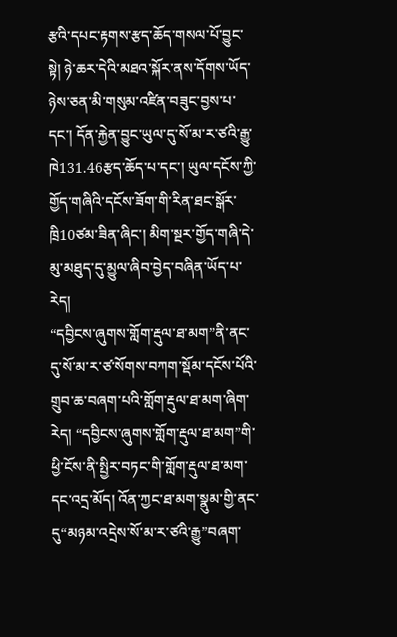རྩའི་དཔང་རྟགས་རྩད་ཆོད་གསལ་པོ་བྱུང་སྟེ། ཉེ་ཆར་དེའི་མཐའ་སྐོར་ནས་དོགས་ཡོད་ཉེས་ཅན་མི་གསུམ་འཛིན་བཟུང་བྱས་པ་དང་། དོན་རྐྱེན་བྱུང་ཡུལ་དུ་སོ་མ་ར་ཙའི་རྒྱུ་ཁེ131.46རྩད་ཆོད་པ་དང་། ཡུལ་དངོས་ཀྱི་གྱོད་གཞིའི་དངོས་ཟོག་གི་རིན་ཐང་སྒོར་ཁྲི10ཙམ་ཟིན་ཞིང་། མིག་སྔར་གྱོད་གཞི་དེ་མུ་མཐུད་དུ་མྱུལ་ཞིབ་བྱེད་བཞིན་ཡོད་པ་རེད།
“དབྱིངས་ཞུགས་གློག་རྡུལ་ཐ་མག”ནི་ནང་དུ་སོ་མ་ར་ཙ་སོགས་བཀག་སྡོམ་དངོས་པོའི་གྲུབ་ཆ་བཞག་པའི་གློག་རྡུལ་ཐ་མག་ཞིག་རེད། “དབྱིངས་ཞུགས་གློག་རྡུལ་ཐ་མག”གི་ཕྱི་ངོས་ནི་སྤྱིར་བཏང་གི་གློག་རྡུལ་ཐ་མག་དང་འདྲ་མོད། འོན་ཀྱང་ཐ་མག་སྣུམ་གྱི་ནང་དུ“མཉམ་འདྲེས་སོ་མ་ར་ཙའི་རྒྱུ”བཞག་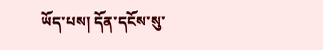ཡོད་པས། དོན་དངོས་སུ་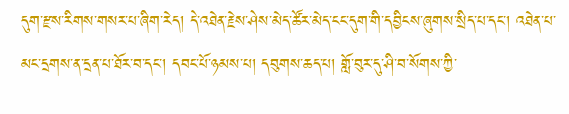དུག་རྫས་རིགས་གསར་པ་ཞིག་རེད། དེ་འཐེན་རྗེས་ཤེས་མེད་ཚོར་མེད་ངང་དུག་གི་དབྱིངས་ཞུགས་སྲིད་པ་དང་། འཐེན་པ་མང་དྲགས་ན་དྲན་པ་ཐོར་བ་དང་། དབང་པོ་ཉམས་པ། དབུགས་ཆད་པ། གློ་བུར་དུ་ཤི་བ་སོགས་ཀྱི་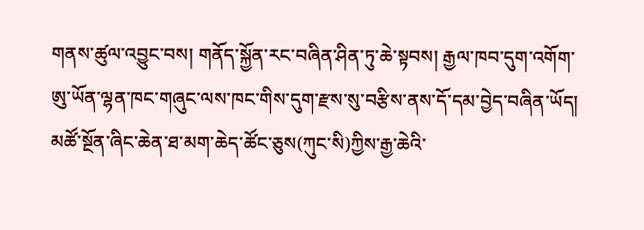གནས་ཚུལ་འབྱུང་བས། གནོད་སྐྱོན་རང་བཞིན་ཤིན་ཏུ་ཆེ་སྟབས། རྒྱལ་ཁབ་དུག་འགོག་ཨུ་ཡོན་ལྷན་ཁང་གཞུང་ལས་ཁང་གིས་དུག་རྫས་སུ་བརྩིས་ནས་དོ་དམ་བྱེད་བཞིན་ཡོད།
མཚོ་སྔོན་ཞིང་ཆེན་ཐ་མག་ཆེད་ཚོང་ཅུས(ཀུང་སི)ཀྱིས་རྒྱ་ཆེའི་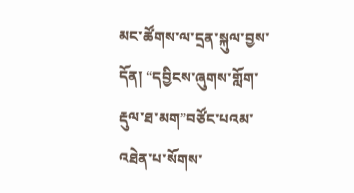མང་ཚོགས་ལ་དྲན་སྐུལ་བྱས་དོན། “དབྱིངས་ཞུགས་གློག་རྡུལ་ཐ་མག”བཙོང་པའམ་འཐེན་པ་སོགས་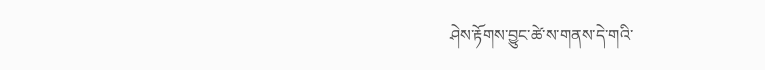ཤེས་རྟོགས་བྱུང་ཚེ་ས་གནས་དེ་གའི་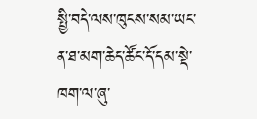སྤྱི་བདེ་ལས་ཁུངས་སམ་ཡང་ན་ཐ་མག་ཆེད་ཚོང་དོ་དམ་སྡེ་ཁག་ལ་ཞུ་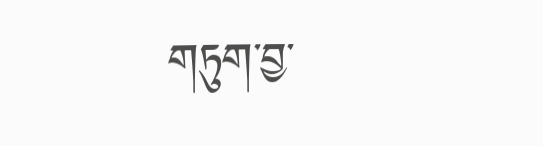གཏུག་བྱ་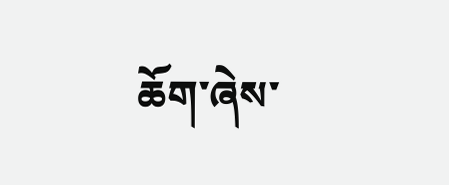ཆོག་ཞེས་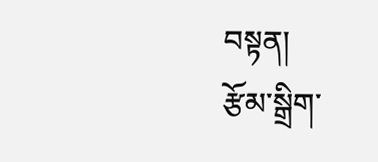བསྟན།
རྩོམ་སྒྲིག་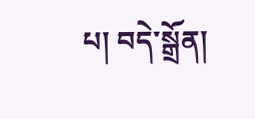པ། བདེ་སྒྲོན།